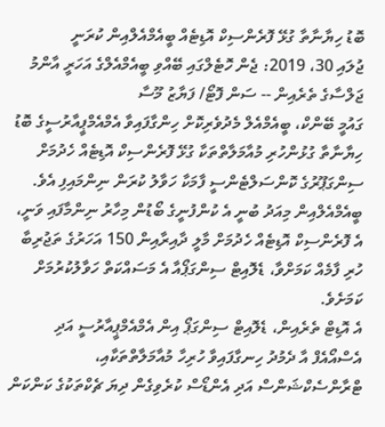ބޮޑު ހިޔާނާތާ ގުޅޭ ފޮރެންސިކް އޮޑިޓެއް ބީއެމްއެލްއިން ކުރަނީ
ޖުލައި 30، 2019: ޖެން ހޮޓެލްގައި ބޭއްވި ބީއެމްއެލްގެ އަހަރީ އާންމު ޖަލްސާގެ ތެރެއިން -- ސަން ފޮޓޯ/ ފަޔާޒު މޫސާ
ގައުމީ ބޭންކް، ބީއެމްއެލް މެދުވެރިކޮށް ހިންގާފައިވާ އެމްއެމްޕީއާރުސީގެ ބޮޑު ހިޔާނާތާ ގުޅުންހުރި މުއާމަލާތްތަކާ ގުޅޭ ފޮރެންސިކް އޮޑިޓެއް ހެދުމަށް ސިންގަޕޫރުގެ ކޮންސަލްޓެންސީ ފާމަކާ ހަވާލު ކުރަން ނިންމައިފި އެވެ.
ބީއެމްއެލްއިން މިއަދު ބުނީ އެ ކުންފުނީގެ ބޯޑުން މިހާރު ނިންމާފައި ވަނީ، އެ ފޮރެންސިކް އޮޑިޓެއް ހެދުމަށް މާލީ ދާއިރާއިން 150 އަހަރުގެ ތަޖުރިބާ ހުރި ފާމެއް ކަމަށްވާ، ޑެލޮއިޓް ސިންގަޕޯއާ އެ މަސައްކަތް ހަވާލުކުރުމަށް ކަމަށެވެ.
އެ އޮޑިޓް ތެރެއިން، ޑެލޮއިޓް ސިންގަޕޯ އިން އެމްއެމްޕީއާރުސީ އަދި އެސްއޯއެފް އާ ދެމުދު ހިނގާފައިވާ ހުރިހާ މުއާމަލާތްތަކާއި، ޓްރާންސެކްޝަންސް އަދި އެންޑޯސް ކުރެވިގެން ދިޔަ ޗެކްތަކުގެ ކަންކަން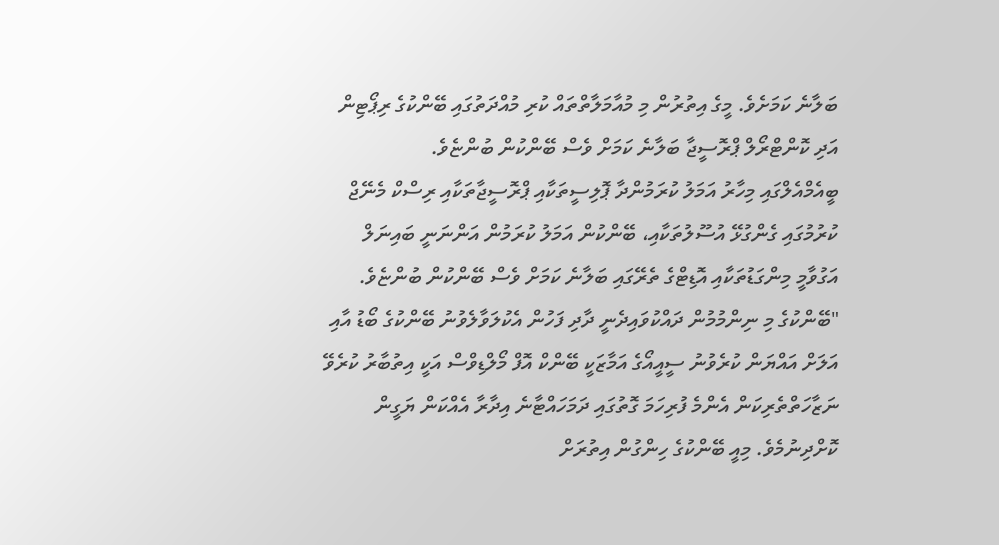ބަލާނެ ކަމަށެވެ. މީގެ އިތުރުން މި މުއާމަލާތްތައް ކުރި މުއްދަތުގައި ބޭންކުގެ ރިޕޯޓިން އަދި ކޮންޓްރޯލް ޕްރޮސީޖާ ބަލާނެ ކަމަށް ވެސް ބޭންކުން ބުންޏެވެ.
ބީއެމްއެލްގައި މިހާރު އަމަލު ކުރަމުންދާ ޕޮލިސީތަކާއި ޕްރޮސީޖާތަކާއި ރިސްކް މެނޭޖް ކުރުމުގައި ގެންގުޅޭ އުސޫލުތަކާއި، ބޭންކުން އަމަލު ކުރަމުން އަންނަނީ ބައިނަލް އަގުވާމީ މިންގަޑުތަކާއި އޮޑިޓްގެ ތެރޭގައި ބަލާނެ ކަމަށް ވެސް ބޭންކުން ބުންޏެވެ.
"ބޭންކުގެ މި ނިންމުމުން ދައްކުވައިދެނީ ދާދި ފަހުން އެކުލަވާލެވުނު ބޭންކުގެ ބޯޑު އާއި އަލަށް އައްޔަން ކުރެވުނު ސީއީއޯގެ އަމާޒަކީ ބޭންކް އޮފް މޯލްޑިވްސް އަކީ އިތުބާރު ކުރެވޭ ނަޒާހަތްތެރިކަން އެންމެ ފުރިހަމަ ގޮތުގައި ދަމަހައްޓާނެ އިދާރާ އެއްކަން ޔަގީން ކޮށްދިނުމެވެ. މިއީ ބޭންކުގެ ހިންގުން އިތުރަށް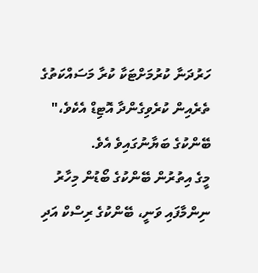ހަރުދަނާ ކުރުމަށްޓަކާ ކުރާ މަސައްކަތުގެ ތެރެއިން ކުރެވިގެންދާ އޮޓިޑް އެކެވެ،" ބޭންކުގެ ބަޔާނުގައިވެ އެވެ.
މީގެ އިތުރުން ބޭންކުގެ ބޯޑުން މިހާރު ނިންމާފައި ވަނީ، ބޭންކުގެ ރިސްކް އަދި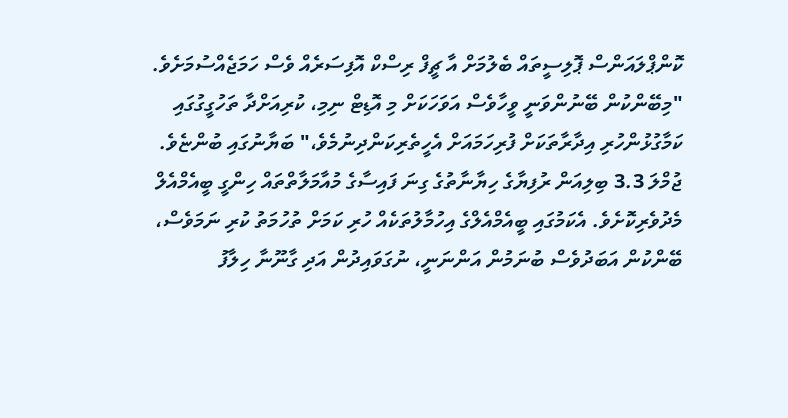ކޮންޕްލައަންސް ޕޮލިސީތައް ބެލުމަށް އާ ޗީފް ރިސްކް އޮފިސަރެއް ވެސް ހަމަޖެއްސުމަށެވެ.
"މިބޭންކުން ބޭނުންވަނީ ވީހާވެސް އަވަހަކަށް މި އޮޑިޓް ނިމި، ކުރިއަށްދާ ތަހުގީގުގައި ކަމާގުޅުންހުރި އިދާރާތަކަށް ފުރިހަމައަށް އެހީތެރިކަންދިނުމެވެ،" ބަޔާނުގައި ބުންޏެވެ.
ޖުމްލަ 3.3 ބިލިއަން ރުފިޔާގެ ހިޔާނާތުގެ ގިނަ ފައިސާގެ މުއާމަލާތްތައް ހިންގީ ބީއެމްއެލް މެދުވެރިކޮށެވެ. އެކަމުގައި ބީއެމްއެލްގެ އިހުމާލުތަކެއް ހުރި ކަމަށް ތުހުމަތު ކުރި ނަމަވެސް، ބޭންކުން އަބަދުވެސް ބުނަމުން އަންނަނީ، ނުގަވައިދުން އަދި ގާނޫނާ ހިލާފު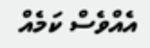އެއްވެސް ކަމެއް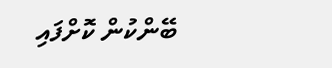ބޭންކުން ކޮށްފައި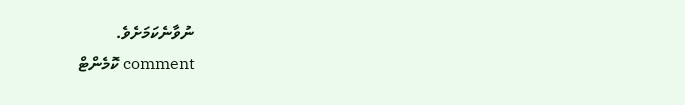ނުވާނެކަމަށެވެ.
comment ކޮމެންޓް